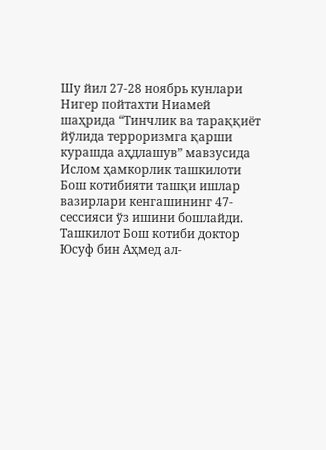Шу йил 27-28 ноябрь кунлари Нигер пойтахти Ниамей шаҳрида “Тинчлик ва тараққиёт йўлида терроризмга қарши курашда аҳдлашув” мавзусида Ислом ҳамкорлик ташкилоти Бош котибияти ташқи ишлар вазирлари кенгашининг 47-сессияси ўз ишини бошлайди.
Ташкилот Бош котиби доктор Юсуф бин Aҳмед ал-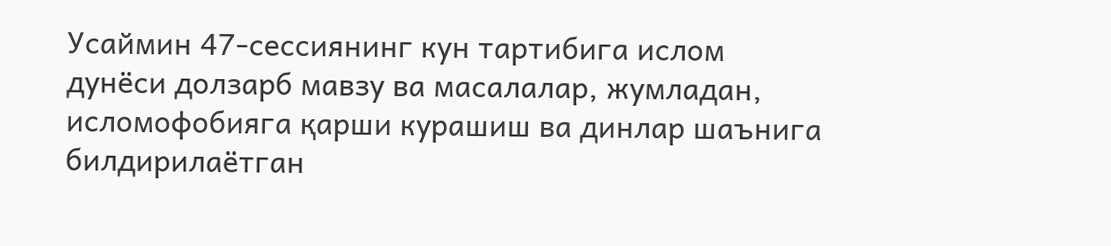Усаймин 47-сессиянинг кун тартибига ислом дунёси долзарб мавзу ва масалалар, жумладан, исломофобияга қарши курашиш ва динлар шаънига билдирилаётган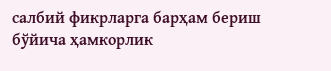салбий фикрларга барҳам бериш бўйича ҳамкорлик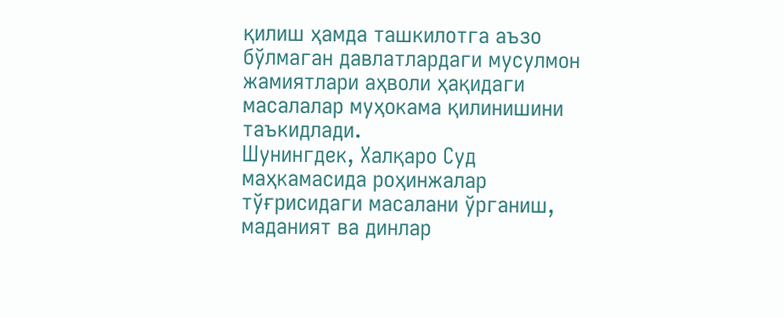қилиш ҳамда ташкилотга аъзо бўлмаган давлатлардаги мусулмон жамиятлари аҳволи ҳақидаги масалалар муҳокама қилинишини таъкидлади.
Шунингдек, Халқаро Суд маҳкамасида роҳинжалар тўғрисидаги масалани ўрганиш, маданият ва динлар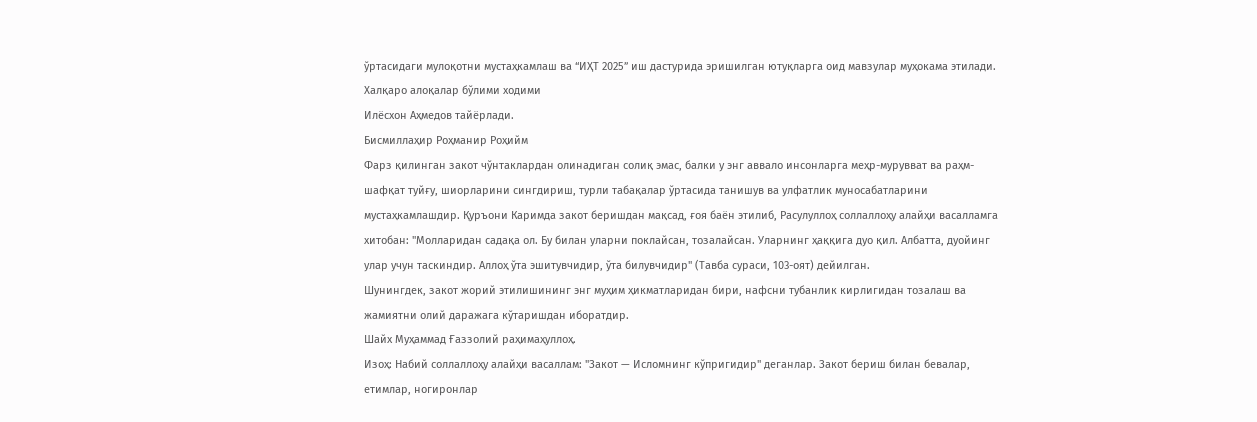ўртасидаги мулоқотни мустаҳкамлаш ва “ИҲТ 2025” иш дастурида эришилган ютуқларга оид мавзулар муҳокама этилади.
Халқаро алоқалар бўлими ходими
Илёсхон Аҳмедов тайёрлади.
Бисмиллаҳир Роҳманир Роҳийм
Фарз қилинган закот чўнтаклардан олинадиган солиқ эмас, балки у энг аввало инсонларга меҳр-мурувват ва раҳм-шафқат туйғу, шиорларини сингдириш, турли табақалар ўртасида танишув ва улфатлик муносабатларини мустаҳкамлашдир. Қуръони Каримда закот беришдан мақсад, ғоя баён этилиб, Расулуллоҳ соллаллоҳу алайҳи васалламга хитобан: "Молларидан садақа ол. Бу билан уларни поклайсан, тозалайсан. Уларнинг ҳаққига дуо қил. Албатта, дуойинг улар учун таскиндир. Аллоҳ ўта эшитувчидир, ўта билувчидир" (Тавба сураси, 103-оят) дейилган.
Шунингдек, закот жорий этилишининг энг муҳим ҳикматларидан бири, нафсни тубанлик кирлигидан тозалаш ва жамиятни олий даражага кўтаришдан иборатдир.
Шайх Муҳаммад Ғаззолий раҳимаҳуллоҳ.
Изоҳ: Набий соллаллоҳу алайҳи васаллам: "Закот — Исломнинг кўпригидир" деганлар. Закот бериш билан бевалар, етимлар, ногиронлар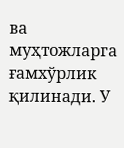ва муҳтожларга ғамхўрлик қилинади. У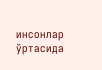инсонлар ўртасида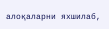алоқаларни яхшилаб,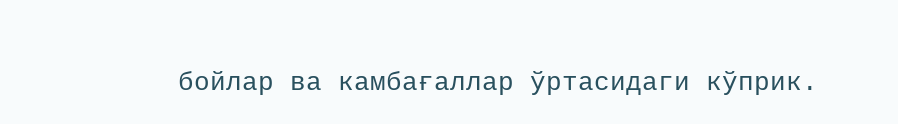бойлар ва камбағаллар ўртасидаги кўприк.